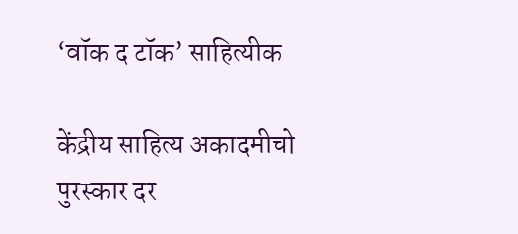‘वॉक द टॉक’ साहित्यीक

केंद्रीय साहित्य अकादमीचो पुरस्कार दर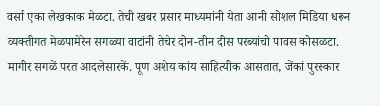वर्सा एका लेखकाक मेळटा. तेची खबर प्रसार माध्यमांनी येता आनी सोशल मिडिया धरून व्यक्तीगत मेळपामेरेन सगळ्या वाटांनी तेचेर दोन-तीन दीस परब्यांचो पावस कोसळटा. मागीर सगळें परत आदलेसारकें. पूण अशेय कांय साहित्यीक आसतात, जेंकां पुरस्कार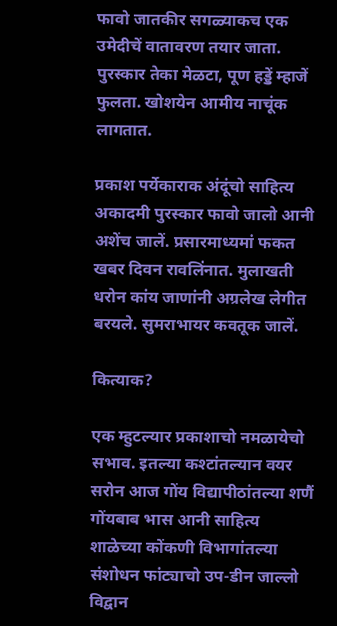फावो जातकीर सगळ्याकच एक उमेदीचें वातावरण तयार जाता. पुरस्कार तेका मेळटा, पूण हड्डें म्हाजें फुलता. खोशयेन आमीय नाचूंक लागतात.

प्रकाश पर्येकाराक अंदूंचो साहित्य अकादमी पुरस्कार फावो जालो आनी अशेंच जालें. प्रसारमाध्यमां फकत खबर दिवन रावलिंनात. मुलाखती धरोन कांय जाणांनी अग्रलेख लेगीत बरयले. सुमराभायर कवतूक जालें.

कित्याक?

एक म्हुटल्यार प्रकाशाचो नमळायेचो सभाव. इतल्या कश्टांतल्यान वयर सरोन आज गोंय विद्यापीठांतल्या शणैं गोंयबाब भास आनी साहित्य शाळेच्या कोंकणी विभागांतल्या संशोधन फांट्याचो उप-डीन जाल्लो विद्वान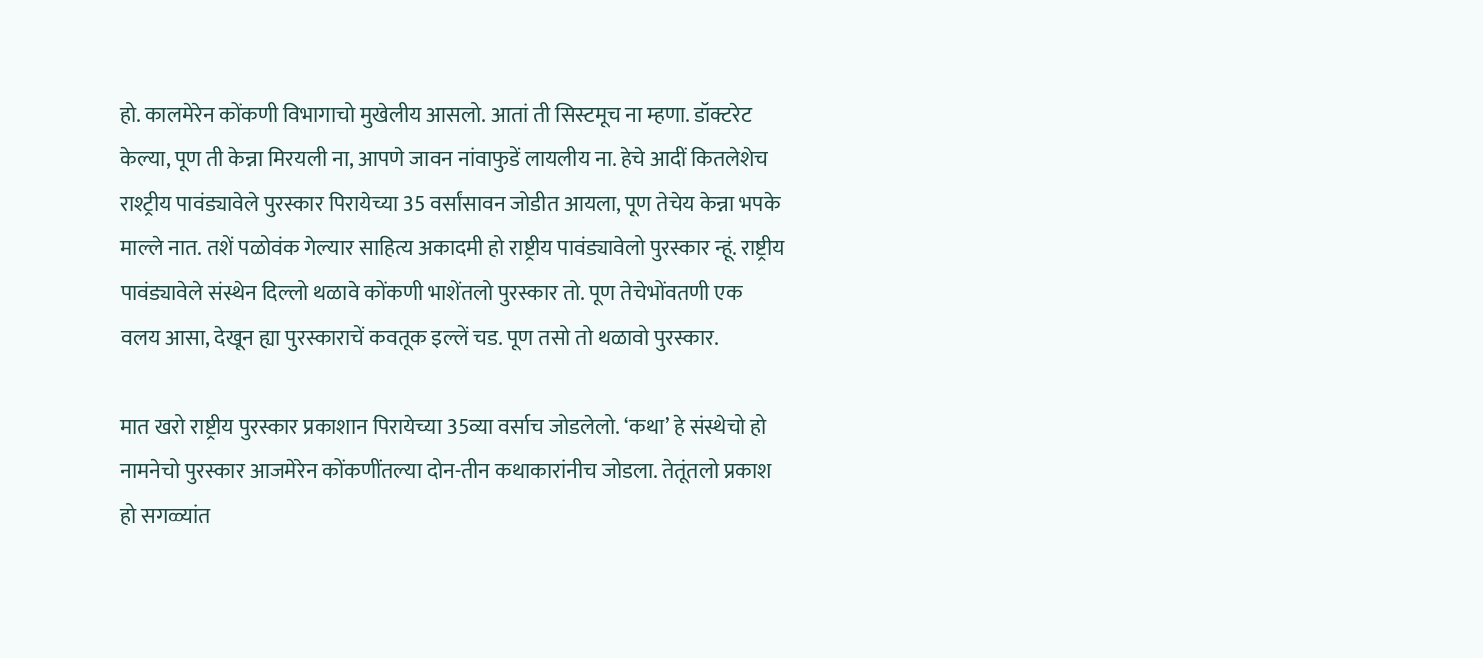हो. कालमेरेन कोंकणी विभागाचो मुखेलीय आसलो. आतां ती सिस्टमूच ना म्हणा. डॉक्टरेट केल्या, पूण ती केन्ना मिरयली ना, आपणे जावन नांवाफुडें लायलीय ना. हेचे आदीं कितलेशेच राश्ट्रीय पावंड्यावेले पुरस्कार पिरायेच्या 35 वर्सांसावन जोडीत आयला, पूण तेचेय केन्ना भपके माल्ले नात. तशें पळोवंक गेल्यार साहित्य अकादमी हो राष्ट्रीय पावंड्यावेलो पुरस्कार न्हूं. राष्ट्रीय पावंड्यावेले संस्थेन दिल्लो थळावे कोंकणी भाशेंतलो पुरस्कार तो. पूण तेचेभोंवतणी एक वलय आसा, देखून ह्या पुरस्काराचें कवतूक इल्लें चड. पूण तसो तो थळावो पुरस्कार.

मात खरो राष्ट्रीय पुरस्कार प्रकाशान पिरायेच्या 35व्या वर्साच जोडलेलो. ‘कथा’ हे संस्थेचो हो नामनेचो पुरस्कार आजमेरेन कोंकणींतल्या दोन-तीन कथाकारांनीच जोडला. तेतूंतलो प्रकाश हो सगळ्यांत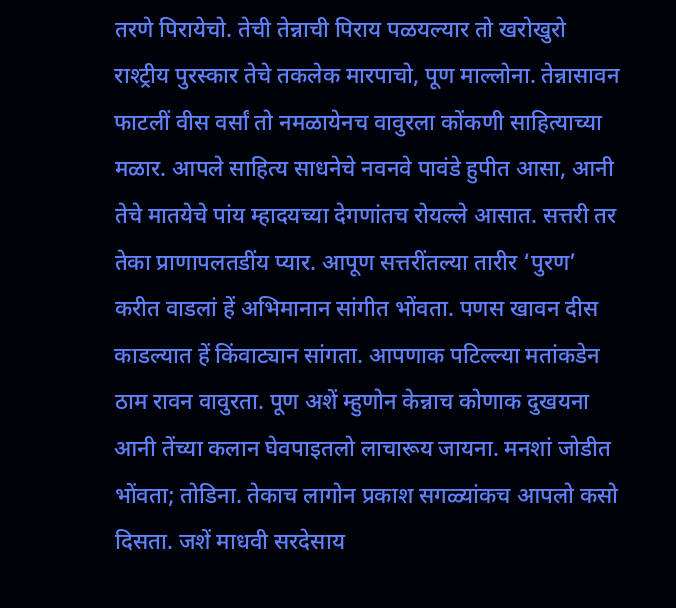तरणे पिरायेचो. तेची तेन्नाची पिराय पळयल्यार तो खरोखुरो राश्ट्रीय पुरस्कार तेचे तकलेक मारपाचो, पूण माल्लोना. तेन्नासावन फाटलीं वीस वर्सां तो नमळायेनच वावुरला कोंकणी साहित्याच्या मळार. आपले साहित्य साधनेचे नवनवे पावंडे हुपीत आसा, आनी तेचे मातयेचे पांय म्हादयच्या देगणांतच रोयल्ले आसात. सत्तरी तर तेका प्राणापलतडींय प्यार. आपूण सत्तरींतल्या तारीर ‘पुरण’ करीत वाडलां हें अभिमानान सांगीत भोंवता. पणस खावन दीस काडल्यात हें किंवाट्यान सांगता. आपणाक पटिल्ल्या मतांकडेन ठाम रावन वावुरता. पूण अशें म्हुणोन केन्नाच कोणाक दुखयना आनी तेंच्या कलान घेवपाइतलो लाचारूय जायना. मनशां जोडीत भोंवता; तोडिना. तेकाच लागोन प्रकाश सगळ्यांकच आपलो कसो दिसता. जशें माधवी सरदेसाय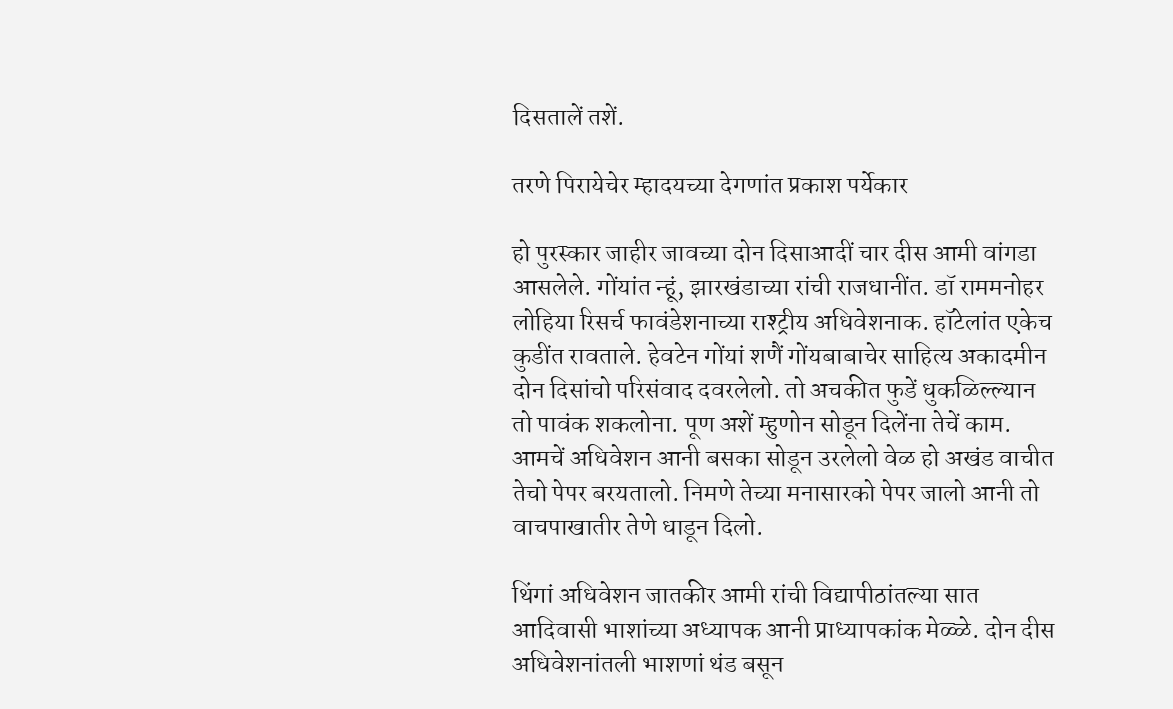दिसतालें तशें.

तरणे पिरायेचेर म्हादयच्या देगणांत प्रकाश पर्येकार

हो पुरस्कार जाहीर जावच्या दोन दिसाआदीं चार दीस आमी वांगडा आसलेले. गोंयांत न्हूं, झारखंडाच्या रांची राजधानींत. डॉ राममनोहर लोहिया रिसर्च फावंडेशनाच्या राश्ट्रीय अधिवेशनाक. हॉटेलांत एकेच कुडींत रावताले. हेवटेन गोंयां शणैं गोंयबाबाचेर साहित्य अकादमीन दोन दिसांचो परिसंवाद दवरलेलो. तो अचकीत फुडें धुकळिल्ल्यान तो पावंक शकलोना. पूण अशें म्हुणोन सोडून दिलेंना तेचें काम. आमचें अधिवेशन आनी बसका सोडून उरलेलो वेळ हो अखंड वाचीत तेचो पेपर बरयतालो. निमणे तेच्या मनासारको पेपर जालो आनी तो वाचपाखातीर तेणे धाडून दिलो.

थिंगां अधिवेशन जातकीर आमी रांची विद्यापीठांतल्या सात आदिवासी भाशांच्या अध्यापक आनी प्राध्यापकांक मेळ्ळे. दोन दीस अधिवेशनांतली भाशणां थंड बसून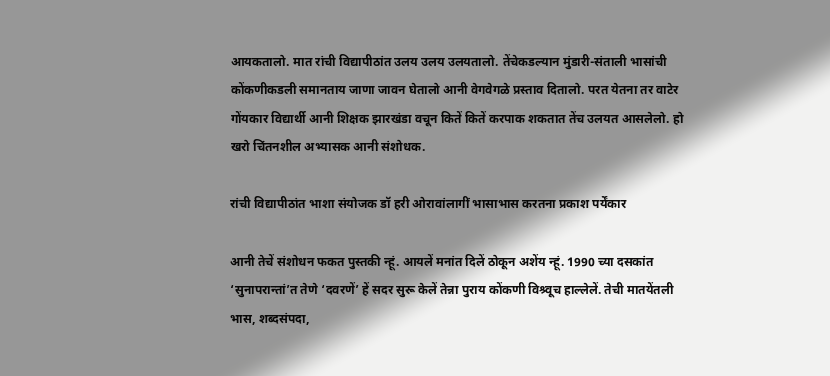आयकतालो. मात रांची विद्यापीठांत उलय उलय उलयतालो. तेंचेकडल्यान मुंडारी-संताली भासांची कोंकणीकडली समानताय जाणा जावन घेतालो आनी वेगवेगळे प्रस्ताव दितालो. परत येतना तर वाटेर गोंयकार विद्यार्थी आनी शिक्षक झारखंडा वचून कितें कितें करपाक शकतात तेंच उलयत आसलेलो. हो खरो चिंतनशील अभ्यासक आनी संशोधक.

रांची विद्यापीठांत भाशा संयोजक डॉ हरी ओरावांलागीं भासाभास करतना प्रकाश पर्येंकार

आनी तेचें संशोधन फकत पुस्तकी न्हूं. आयलें मनांत दिलें ठोकून अशेंय न्हूं. 1990 च्या दसकांत ‘सुनापरान्तां’त तेणे ‘दवरणें’ हें सदर सुरू केलें तेन्ना पुराय कोंकणी विश्र्वूच हाल्लेलें. तेची मातयेंतली भास, शब्दसंपदा,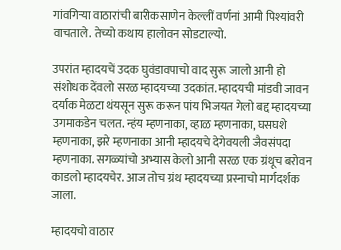गांवगिऱ्या वाठारांची बारीकसाणेन केल्लीं वर्णनां आमी पिश्यांवरी वाचताले. तेच्यो कथाय हालोवन सोडटाल्यो.

उपरांत म्हादयचें उदक घुवंडावपाचो वाद सुरू जालो आनी हो संशोधक देंवलो सरळ म्हादयच्या उदकांत. म्हादयची मांडवी जावन दर्याक मेळटा थंयसून सुरू करून पांय भिजयत गेलो बद्द म्हादयच्या उगमाकडेन चलत. न्हंय म्हणनाका, व्हाळ म्हणनाका, घसघशे म्हणनाका, झरे म्हणनाका आनी म्हादयचे देगेवयली जैवसंपदा म्हणनाका. सगळ्यांचो अभ्यास केलो आनी सरळ एक ग्रंथूच बरोवन काडलो म्हादयचेर. आज तोच ग्रंथ म्हादयच्या प्रस्नाचो मार्गदर्शक जाला.

म्हादयचो वाठार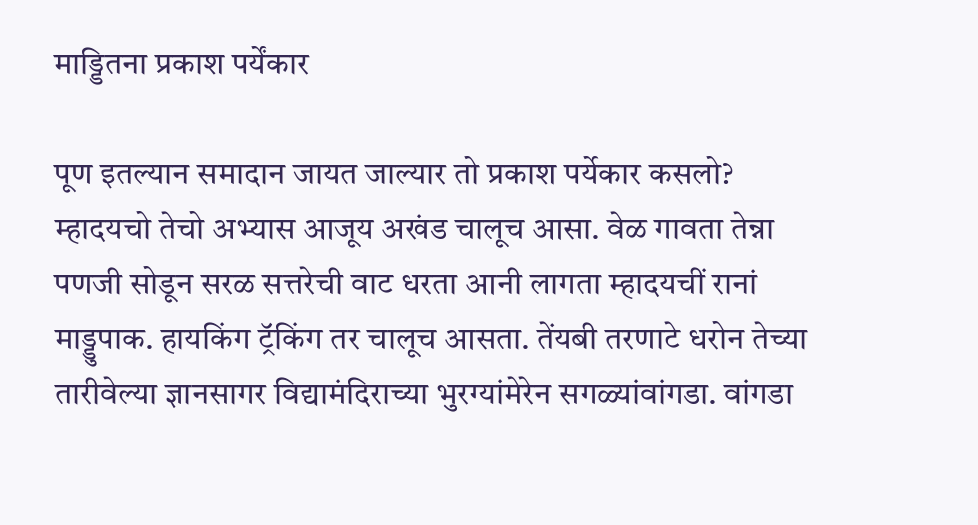माड्डितना प्रकाश पर्येंकार

पूण इतल्यान समादान जायत जाल्यार तो प्रकाश पर्येकार कसलो? म्हादयचो तेचो अभ्यास आजूय अखंड चालूच आसा. वेळ गावता तेन्ना पणजी सोडून सरळ सत्तरेची वाट धरता आनी लागता म्हादयचीं रानां माड्डुपाक. हायकिंग ट्रॅकिंग तर चालूच आसता. तेंयबी तरणाटे धरोन तेच्या तारीवेल्या ज्ञानसागर विद्यामंदिराच्या भुरग्यांमेरेन सगळ्यांवांगडा. वांगडा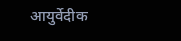आयुर्वेदीक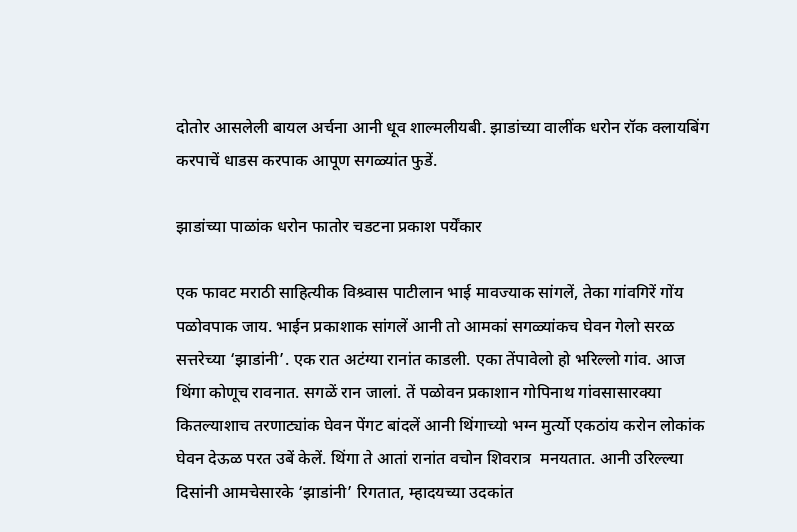दोतोर आसलेली बायल अर्चना आनी धूव शाल्मलीयबी. झाडांच्या वालींक धरोन रॉक क्लायबिंग करपाचें धाडस करपाक आपूण सगळ्यांत फुडें.

झाडांच्या पाळांक धरोन फातोर चडटना प्रकाश पर्येंकार

एक फावट मराठी साहित्यीक विश्र्वास पाटीलान भाई मावज्याक सांगलें, तेका गांवगिरें गोंय पळोवपाक जाय. भाईन प्रकाशाक सांगलें आनी तो आमकां सगळ्यांकच घेवन गेलो सरळ सत्तरेच्या ‘झाडांनी’. एक रात अटंग्या रानांत काडली. एका तेंपावेलो हो भरिल्लो गांव. आज थिंगा कोणूच रावनात. सगळें रान जालां. तें पळोवन प्रकाशान गोपिनाथ गांवसासारक्या कितल्याशाच तरणाट्यांक घेवन पेंगट बांदलें आनी थिंगाच्यो भग्न मुर्त्यो एकठांय करोन लोकांक घेवन देऊळ परत उबें केलें. थिंगा ते आतां रानांत वचोन शिवरात्र  मनयतात. आनी उरिल्ल्या दिसांनी आमचेसारके ‘झाडांनी’ रिगतात, म्हादयच्या उदकांत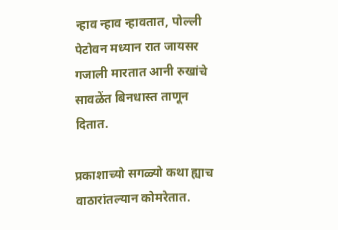न्हाव न्हाव न्हावतात, पोल्ली पेटोवन मध्यान रात जायसर गजाली मारतात आनी रुखांचे सावळेंत बिनधास्त ताणून दितात.

प्रकाशाच्यो सगळ्यो कथा ह्याच वाठारांतल्यान कोमरेतात.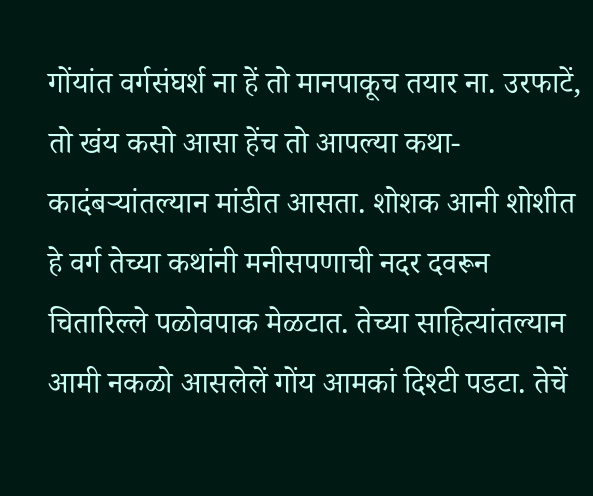गोंयांत वर्गसंघर्श ना हें तो मानपाकूच तयार ना. उरफाटें, तो खंय कसो आसा हेंच तो आपल्या कथा-कादंबऱ्यांतल्यान मांडीत आसता. शोशक आनी शोशीत हे वर्ग तेच्या कथांनी मनीसपणाची नदर दवरून चितारिल्ले पळोवपाक मेळटात. तेच्या साहित्यांतल्यान आमी नकळो आसलेलें गोंय आमकां दिश्टी पडटा. तेचें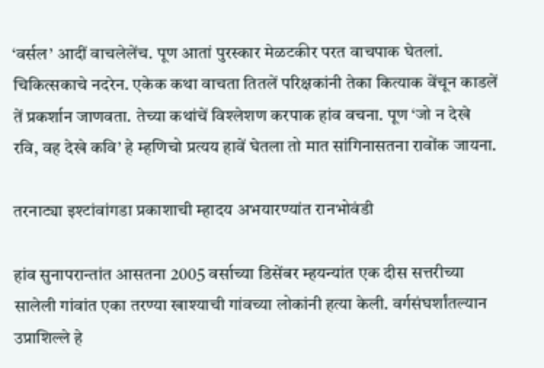‘वर्सल’ आदीं वाचलेलेंच. पूण आतां पुरस्कार मेळटकीर परत वाचपाक घेतलां. चिकित्सकाचे नदरेन. एकेक कथा वाचता तितलें परिक्षकांनी तेका कित्याक वेंचून काडलें तें प्रकर्शान जाणवता. तेच्या कथांचें विश्लेशण करपाक हांव वचना. पूण ‘जो न देखे रवि, वह देखे कवि’ हे म्हणिचो प्रत्यय हावें घेतला तो मात सांगिनासतना रावोंक जायना.

तरनाट्या इश्टांवांगडा प्रकाशाची म्हादय अभयारण्यांत रानभोवंडी

हांव सुनापरान्तांत आसतना 2005 वर्साच्या डिसेंबर म्हयन्यांत एक दीस सत्तरीच्या सालेली गांवांत एका तरण्या खाश्याची गांवच्या लोकांनी हत्या केली. वर्गसंघर्शांतल्यान उप्राशिल्ले हे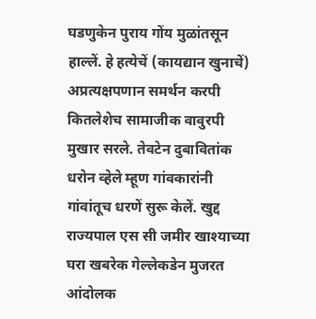घडणुकेन पुराय गोंय मुळांतसून हाल्लें. हे हत्येचें (कायद्यान खुनाचें) अप्रत्यक्षपणान समर्थन करपी कितलेशेच सामाजीक वावुरपी मुखार सरले. तेवटेन दुबावितांक धरोन व्हेले म्हूण गांवकारांनी गांवांतूच धरणें सुरू केलें. खुद्द राज्यपाल एस सी जमीर खाश्याच्या घरा खबरेक गेल्लेकडेन मुजरत आंदोलक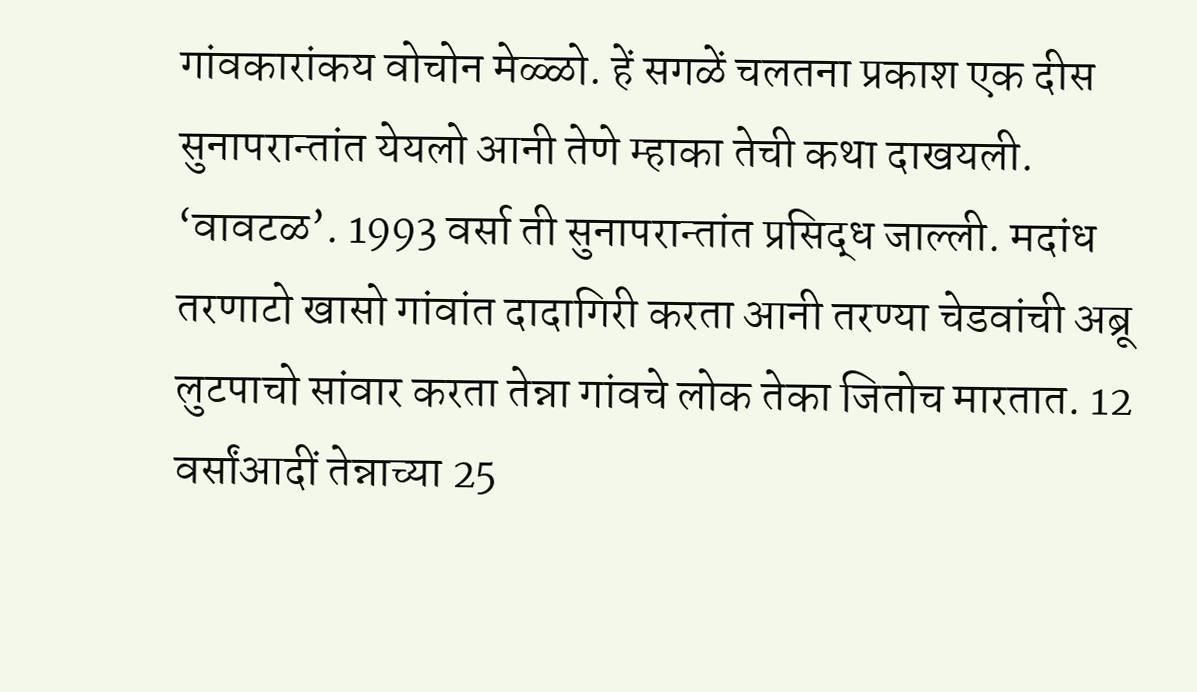गांवकारांकय वोचोन मेळ्ळो. हें सगळें चलतना प्रकाश एक दीस सुनापरान्तांत येयलो आनी तेणे म्हाका तेची कथा दाखयली. ‘वावटळ’. 1993 वर्सा ती सुनापरान्तांत प्रसिद्ध जाल्ली. मदांध तरणाटो खासो गांवांत दादागिरी करता आनी तरण्या चेडवांची अब्रू लुटपाचो सांवार करता तेन्ना गांवचे लोक तेका जितोच मारतात. 12 वर्सांआदीं तेन्नाच्या 25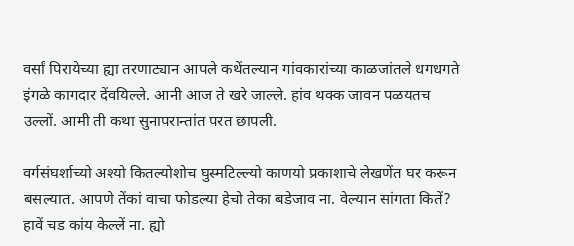वर्सां पिरायेच्या ह्या तरणाट्यान आपले कथेंतल्यान गांवकारांच्या काळजांतले धगधगते इंगळे कागदार देंवयिल्ले. आनी आज ते खरे जाल्ले. हांव थक्क जावन पळयतच उल्लों. आमी ती कथा सुनापरान्तांत परत छापली.

वर्गसंघर्शाच्यो अश्यो कितल्योशोच घुस्मटिल्ल्यो काणयो प्रकाशाचे लेखणेंत घर करून बसल्यात. आपणे तेंकां वाचा फोडल्या हेचो तेका बडेजाव ना. वेल्यान सांगता कितें? हावें चड कांय केल्लें ना. ह्यो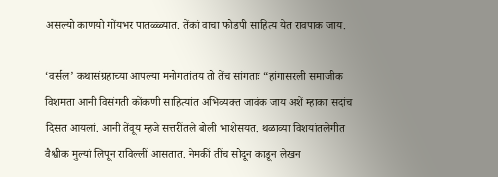असल्यो काणयो गोंयभर पातळ्ळ्यात. तेंकां वाचा फोडपी साहित्य येत रावपाक जाय.

‘वर्सल’ कथासंग्रहाच्या आपल्या मनोगतांतय तो तेंच सांगताः “हांगासरली समाजीक विशमता आनी विसंगती कोंकणी साहित्यांत अभिव्यक्त जावंक जाय अशें म्हाका सदांच दिसत आयलां. आनी तेंवूय म्हजे सत्तरींतले बोली भाशेसयत. थळाव्या विशयांतलेगीत वैश्वीक मुल्यां लिपून राविल्लीं आसतात. नेमकीं तींच सोदून काडून लेखन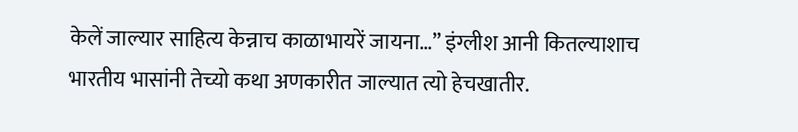केलें जाल्यार साहित्य केन्नाच काळाभायरें जायना…” इंग्लीश आनी कितल्याशाच भारतीय भासांनी तेच्यो कथा अणकारीत जाल्यात त्यो हेचखातीर.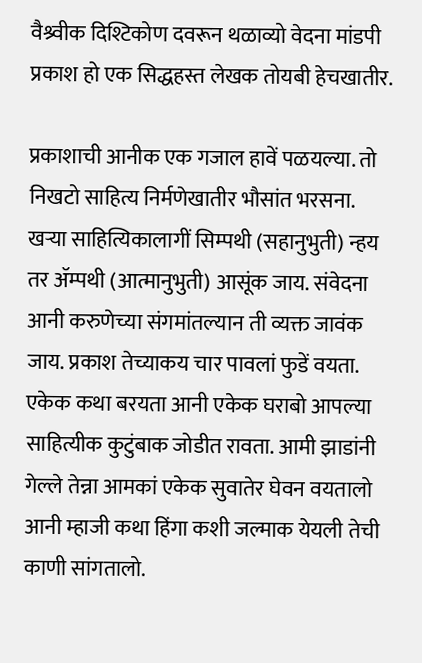वैश्र्वीक दिश्टिकोण दवरून थळाव्यो वेदना मांडपी प्रकाश हो एक सिद्धहस्त लेखक तोयबी हेचखातीर.

प्रकाशाची आनीक एक गजाल हावें पळयल्या. तो निखटो साहित्य निर्मणेखातीर भौसांत भरसना. खऱ्या साहित्यिकालागीं सिम्पथी (सहानुभुती) न्हय तर ॲम्पथी (आत्मानुभुती) आसूंक जाय. संवेदना आनी करुणेच्या संगमांतल्यान ती व्यक्त जावंक जाय. प्रकाश तेच्याकय चार पावलां फुडें वयता. एकेक कथा बरयता आनी एकेक घराबो आपल्या साहित्यीक कुटुंबाक जोडीत रावता. आमी झाडांनी गेल्ले तेन्ना आमकां एकेक सुवातेर घेवन वयतालो आनी म्हाजी कथा हिंगा कशी जल्माक येयली तेची काणी सांगतालो.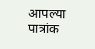आपल्या पात्रांक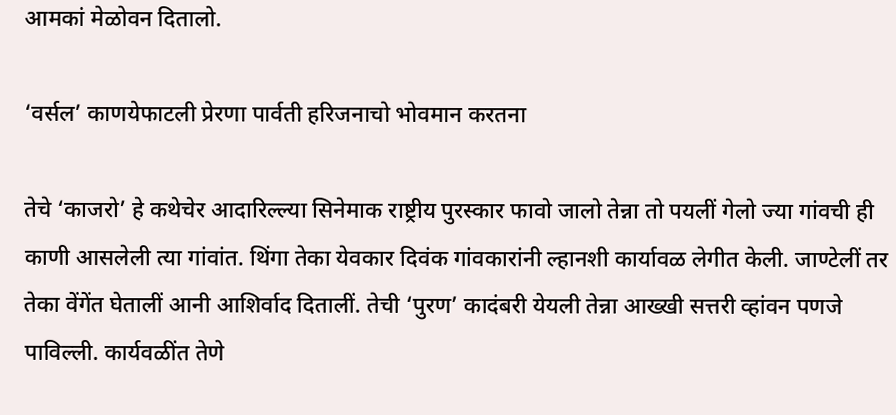आमकां मेळोवन दितालो.

‘वर्सल’ काणयेफाटली प्रेरणा पार्वती हरिजनाचो भोवमान करतना

तेचे ‘काजरो’ हे कथेचेर आदारिल्ल्या सिनेमाक राष्ट्रीय पुरस्कार फावो जालो तेन्ना तो पयलीं गेलो ज्या गांवची ही काणी आसलेली त्या गांवांत. थिंगा तेका येवकार दिवंक गांवकारांनी ल्हानशी कार्यावळ लेगीत केली. जाण्टेलीं तर तेका वेंगेंत घेतालीं आनी आशिर्वाद दितालीं. तेची ‘पुरण’ कादंबरी येयली तेन्ना आख्खी सत्तरी व्हांवन पणजे पाविल्ली. कार्यवळींत तेणे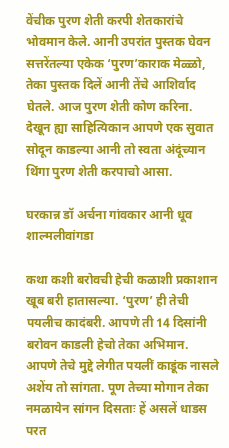वेंचीक पुरण शेती करपी शेतकारांचे भोवमान केले. आनी उपरांत पुस्तक घेवन सत्तरेंतल्या एकेक ‘पुरण’काराक मेळ्ळो, तेका पुस्तक दिलें आनी तेंचे आशिर्वाद घेतले. आज पुरण शेती कोण करिना. देखून ह्या साहित्यिकान आपणे एक सुवात सोदून काडल्या आनी तो स्वता अंदूंच्यान थिंगा पुरण शेती करपाचो आसा.

घरकान्न डॉ अर्चना गांवकार आनी धूव शाल्मलीवांगडा

कथा कशी बरोवची हेची कळाशी प्रकाशान खूब बरी हातासल्या. ‘पुरण’ ही तेची पयलीच कादंबरी. आपणे ती 14 दिसांनी बरोवन काडली हेचो तेका अभिमान. आपणे तेचे मुद्दे लेगीत पयलीं काडूंक नासले अशेंय तो सांगता. पूण तेच्या मोगान तेका नमळायेन सांगन दिसताः हें असलें धाडस परत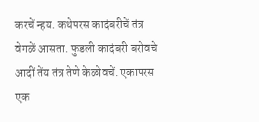करचें न्हय. कथेपरस कादंबरीचें तंत्र वेगळें आसता. फुडली कादंबरी बरोवचे आदीं तेंय तंत्र तेणे केळोवचें. एकापरस एक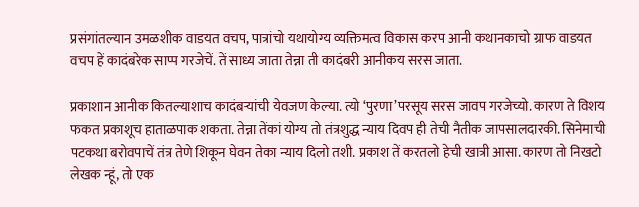प्रसंगांतल्यान उमळशीक वाडयत वचप, पात्रांचो यथायोग्य व्यक्तिमत्व विकास करप आनी कथानकाचो ग्राफ वाडयत वचप हें कादंबरेक साप्प गरजेचें. तें साध्य जाता तेन्ना ती कादंबरी आनीकय सरस जाता.

प्रकाशान आनीक कितल्याशाच कादंबऱ्यांची येवजण केल्या. त्यो ‘पुरणा’परसूय सरस जावप गरजेच्यो. कारण ते विशय फकत प्रकाशूच हाताळपाक शकता. तेन्ना तेंकां योग्य तो तंत्रशुद्ध न्याय दिवप ही तेची नैतीक जापसालदारकी. सिनेमाची पटकथा बरोवपाचें तंत्र तेणे शिकून घेवन तेका न्याय दिलो तशी. प्रकाश तें करतलो हेची खात्री आसा. कारण तो निखटो लेखक न्हूं, तो एक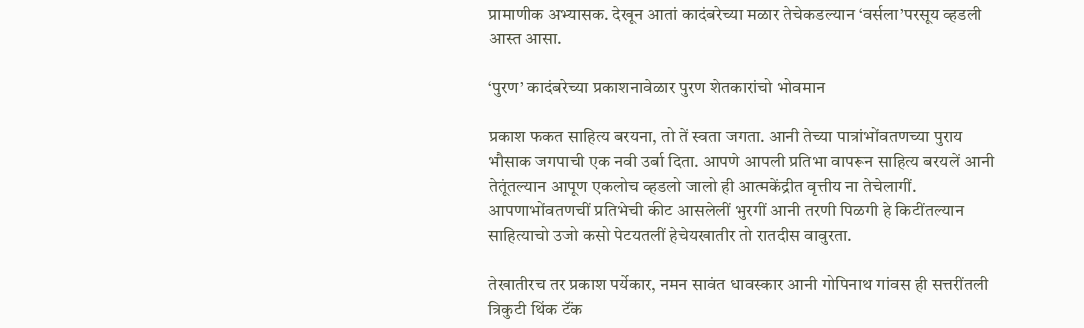प्रामाणीक अभ्यासक. देखून आतां कादंबरेच्या मळार तेचेकडल्यान ‘वर्सला’परसूय व्हडली आस्त आसा.

‘पुरण’ कादंबरेच्या प्रकाशनावेळार पुरण शेतकारांचो भोवमान

प्रकाश फकत साहित्य बरयना, तो तें स्वता जगता. आनी तेच्या पात्रांभोंवतणच्या पुराय भौसाक जगपाची एक नवी उर्बा दिता. आपणे आपली प्रतिभा वापरून साहित्य बरयलें आनी तेतूंतल्यान आपूण एकलोच व्हडलो जालो ही आत्मकेंद्रीत वृत्तीय ना तेचेलागीं. आपणाभोंवतणचीं प्रतिभेची कीट आसलेलीं भुरगीं आनी तरणी पिळगी हे किटींतल्यान साहित्याचो उजो कसो पेटयतलीं हेचेयखातीर तो रातदीस वावुरता.

तेखातीरच तर प्रकाश पर्येकार, नमन सावंत धावस्कार आनी गोपिनाथ गांवस ही सत्तरींतली त्रिकुटी थिंक टॅंक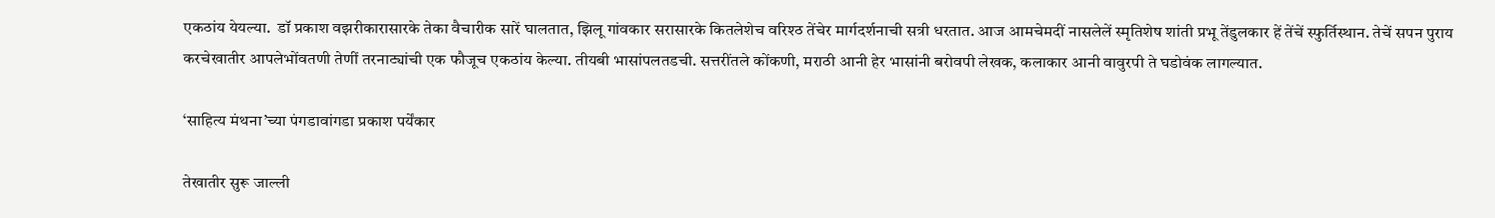एकठांय येयल्या.  डॉ प्रकाश वझरीकारासारके तेका वैचारीक सारें घालतात, झिलू गांवकार सरासारके कितलेशेच वरिश्ठ तेंचेर मार्गदर्शनाची सत्री धरतात. आज आमचेमदीं नासलेलें स्मृतिशेष शांती प्रभू तेंडुलकार हें तेंचें स्फुर्तिस्थान. तेचें सपन पुराय करचेखातीर आपलेभोंवतणी तेणीं तरनाट्यांची एक फौजूच एकठांय केल्या. तीयबी भासांपलतडची. सत्तरींतले कोंकणी, मराठी आनी हेर भासांनी बरोवपी लेखक, कलाकार आनी वावुरपी ते घडोवंक लागल्यात.

‘साहित्य मंथना’च्या पंगडावांगडा प्रकाश पर्येंकार

तेखातीर सुरू जाल्ली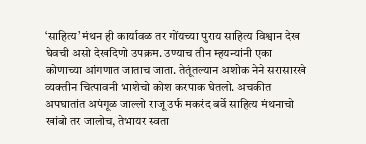‘साहित्य’ मंथन ही कार्यावळ तर गोंयच्या पुराय साहित्य विश्वान देख घेवची असो देखदिणो उपक्रम. उण्याच तीन म्हयन्यांनी एका कोणाच्या आंगणात जाताच जाता. तेतूंतल्यान अशोक नेने सरासारखे व्यक्तीन चित्पावनी भाशेचो कोश करपाक घेतलो. अचकीत अपघातांत अपंगूळ जाल्लो राजू उर्फ मकरंद बर्वे साहित्य मंथनाचो खांबो तर जालोच, तेभायर स्वता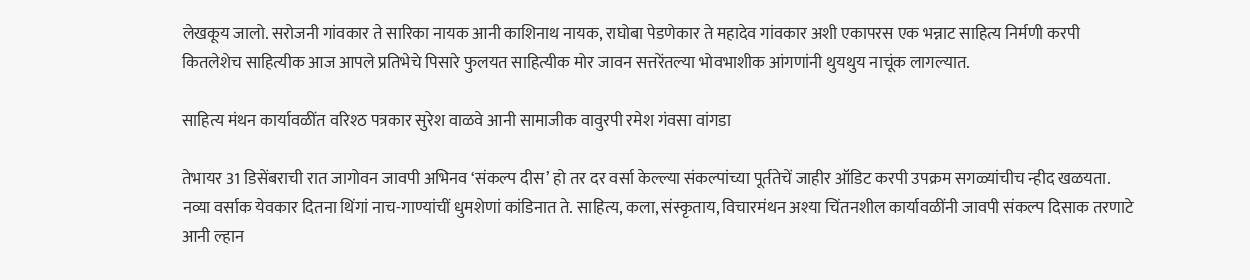लेखकूय जालो. सरोजनी गांवकार ते सारिका नायक आनी काशिनाथ नायक, राघोबा पेडणेकार ते महादेव गांवकार अशी एकापरस एक भन्नाट साहित्य निर्मणी करपी कितलेशेच साहित्यीक आज आपले प्रतिभेचे पिसारे फुलयत साहित्यीक मोर जावन सत्तरेंतल्या भोवभाशीक आंगणांनी थुयथुय नाचूंक लागल्यात.

साहित्य मंथन कार्यावळींत वरिश्ठ पत्रकार सुरेश वाळवे आनी सामाजीक वावुरपी रमेश गंवसा वांगडा

तेभायर 31 डिसेंबराची रात जागोवन जावपी अभिनव ‘संकल्प दीस’ हो तर दर वर्सा केल्ल्या संकल्पांच्या पूर्ततेचें जाहीर ऑडिट करपी उपक्रम सगळ्यांचीच न्हीद खळयता. नव्या वर्साक येवकार दितना थिंगां नाच-गाण्यांचीं धुमशेणां कांडिनात ते. साहित्य, कला, संस्कृताय, विचारमंथन अश्या चिंतनशील कार्यावळींनी जावपी संकल्प दिसाक तरणाटे आनी ल्हान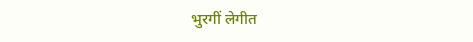भुरगीं लेगीत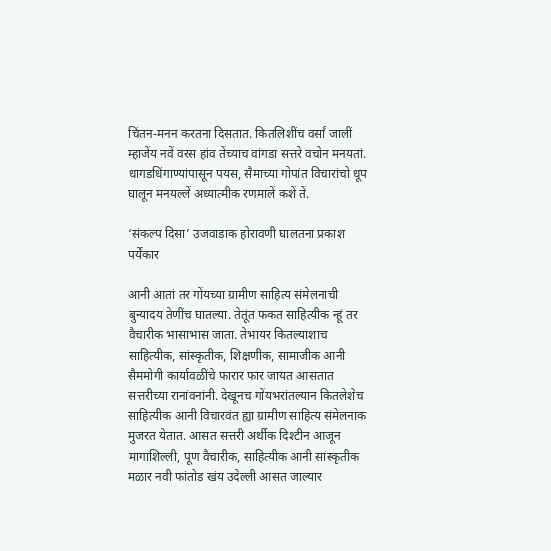चिंतन-मनन करतना दिसतात. कितलिशींच वर्सां जालीं म्हाजेंय नवें वरस हांव तेंच्याच वांगडा सत्तरे वचोन मनयतां. धागडधिंगाण्यांपासून पयस, सैमाच्या गोपांत विचारांचो धूप घालून मनयल्लें अध्यात्मीक रणमालें कशें तें.

‘संकल्प दिसा’ उजवाडाक होरावणी घालतना प्रकाश पर्येंकार

आनी आतां तर गोंयच्या ग्रामीण साहित्य संमेलनाची बुन्यादय तेणींच घातल्या. तेतूंत फकत साहित्यीक न्हूं तर वैचारीक भासाभास जाता. तेभायर कितल्याशाच साहित्यीक, सांस्कृतीक, शिक्षणीक, सामाजीक आनी सैममोगी कार्यावळींचे फारार फार जायत आसतात सत्तरीच्या रानांवनांनी. देखूनच गोंयभरांतल्यान कितलेशेच साहित्यीक आनी विचारवंत ह्या ग्रामीण साहित्य संमेलनाक मुजरत येतात. आसत सत्तरी अर्थीक दिश्टीन आजून मागाशिल्ली, पूण वैचारीक, साहित्यीक आनी सांस्कृतीक मळार नवी फांतोड खंय उदेल्ली आसत जाल्यार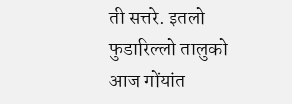ती सत्तरे. इतलो फुडारिल्लो तालुको आज गोंयांत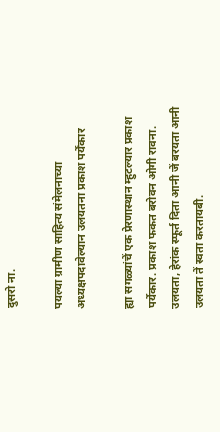दुसरो ना.

पयल्या ग्रामीण साहित्य संमेलनाच्या अध्यक्षपदावेल्यान उलयतना प्रकाश पर्येंकार

ह्या सगळ्यांचें एक प्रेरणास्थान म्हुटल्यार प्रकाश पर्येकार. प्रकाश फकत बरोवन ओगी रावना. उलयता, हेरांक स्फूर्त दिता आनी जें बरयता आनी उलयता तें स्वता करतायबी.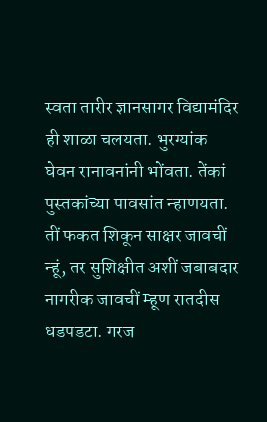स्वता तारीर ज्ञानसागर विद्यामंदिर ही शाळा चलयता. भुरग्यांक घेवन रानावनांनी भोंवता. तेंकां पुस्तकांच्या पावसांत न्हाणयता. तीं फकत शिकून साक्षर जावचीं न्हूं, तर सुशिक्षीत अशीं जबाबदार नागरीक जावचीं म्हूण रातदीस धडपडटा. गरज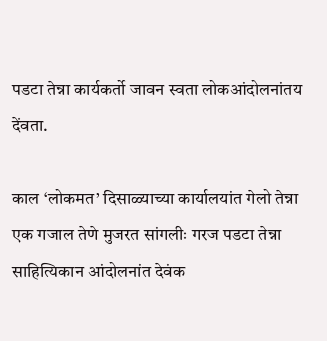पडटा तेन्ना कार्यकर्तो जावन स्वता लोकआंदोलनांतय देंवता.

काल ‘लोकमत’ दिसाळ्याच्या कार्यालयांत गेलो तेन्ना एक गजाल तेणे मुजरत सांगलीः गरज पडटा तेन्ना साहित्यिकान आंदोलनांत देवंक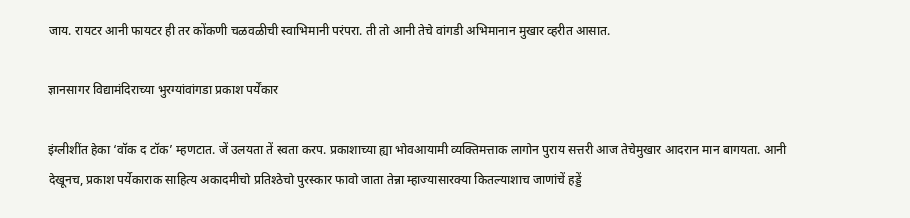जाय. रायटर आनी फायटर ही तर कोंकणी चळवळीची स्वाभिमानी परंपरा. ती तो आनी तेचे वांगडी अभिमानान मुखार व्हरीत आसात.

ज्ञानसागर विद्यामंदिराच्या भुरग्यांवांगडा प्रकाश पर्येंकार

इंग्लीशींत हेका ‘वॉक द टॉक’ म्हणटात. जें उलयता तें स्वता करप. प्रकाशाच्या ह्या भोवआयामी व्यक्तिमत्ताक लागोन पुराय सत्तरी आज तेचेमुखार आदरान मान बागयता. आनी देखूनच, प्रकाश पर्येकाराक साहित्य अकादमीचो प्रतिश्ठेचो पुरस्कार फावो जाता तेन्ना म्हाज्यासारक्या कितल्याशाच जाणांचें हड्डें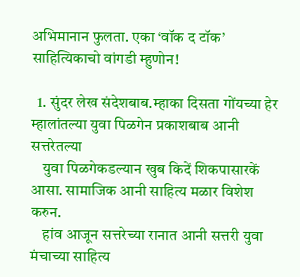अभिमानान फुलता. एका ‘वॉक द टॉक’ साहित्यिकाचो वांगडी म्हुणोन!

  1. सुंदर लेख संदेशबाब.म्हाका दिसता गोंयच्या हेर म्हालांतल्या युवा पिळगेन प्रकाशबाब आनी सत्तरेतल्या
    युवा पिळगेकडल्यान खुब किदें शिकपासारकें आसा. सामाजिक आनी साहित्य मळार विशेश करुन.
    हांव आजून सत्तरेच्या रानात आनी सत्तरी युवा मंचाच्या साहित्य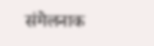संमेलनाक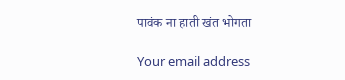पावंक ना हाती खंत भोगता

Your email address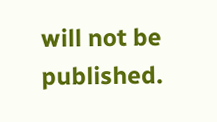will not be published.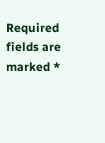Required fields are marked *